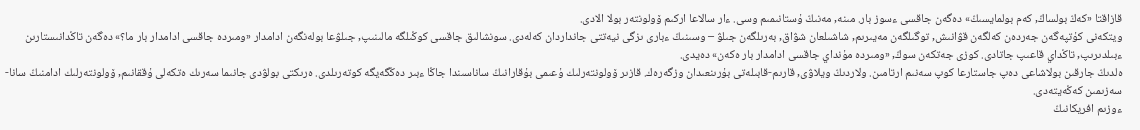قازاقتا «كەڭ بولساڭ, كەم بولمايسىڭ» دەگەن جاقسى ءسوز بار. مىنە, مەنىڭ ۇستانىمىم وسى. ءار سالاعا اركىم ۆولونتەر بولا الادى.
ويتكەنى كۇتپەگەن جەردەن كەلگەن قۋانىش, توگىلگەن مەيىرىم, شاشىلعان شۋاق, بەرىلگەن جىلۋ – وسىنىڭ ءبارى ىزگى نيەتتى جانداردان كەلەدى. سونشالىق جاقسى كوڭىلگە مالىنىپ, جىلۋعا بولەنگەن ادامدار «ومىردە جاقسى ادامدار بار ما؟» دەگەن تاڭدانىستارىن ءبىلدىرىپ, تاڭداي قاعىپ جاتادى. كوزى جەتكەن سوڭ, «ومىردە مۇنداي جاقسى ادامدار بار ەكەن» دەيدى.
ەلدىڭ جارقىن بولاشاعى دەپ جاستارعا كوپ سەنىم ارتامىن. ولاردىڭ ويلاۋى, قارىم-قابىلەتى بۇرىنعىدان وزگەرەك. قازىر ۆولونتەرلىك ۇعىمى بۇقارانىڭ ساناسىندا جاڭا ءبىر دەڭگەيگە كوتەرىلدى. ەرىكتى بولۋدى جانىما سەرىك ەتكەلى ۇققانىم, ۆولونتەرلىك ادامنىڭ سانا-سەزىمىن كەڭەيتەدى.
ءوزىم افريكانىڭ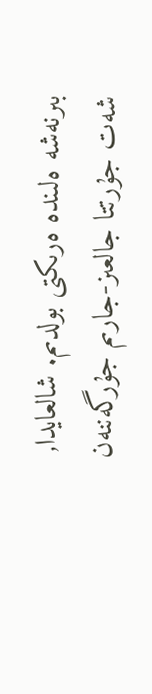بىرنەشە ەلىندە ەرىكتى بولدىم. شالعايدا, شەت جۇرتتا جالعىز-جارىم جۇرگەننەن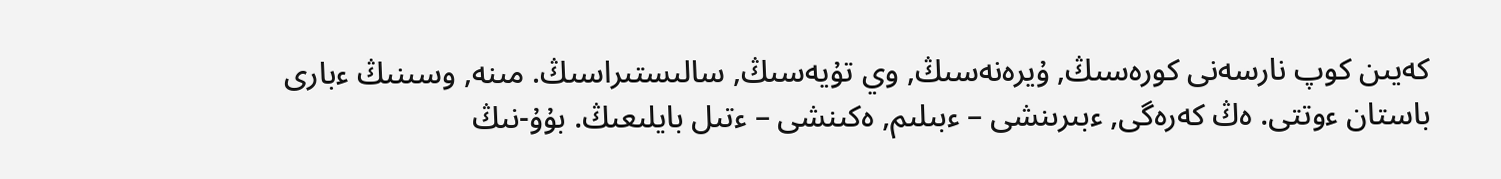كەيىن كوپ نارسەنى كورەسىڭ, ۇيرەنەسىڭ, وي تۇيەسىڭ, سالىستىراسىڭ. مىنە, وسىنىڭ ءبارى باستان ءوتتى. ەڭ كەرەگى, ءبىرىنشى – ءبىلىم, ەكىنشى – ءتىل بايلىعىڭ. بۇۇ-نىڭ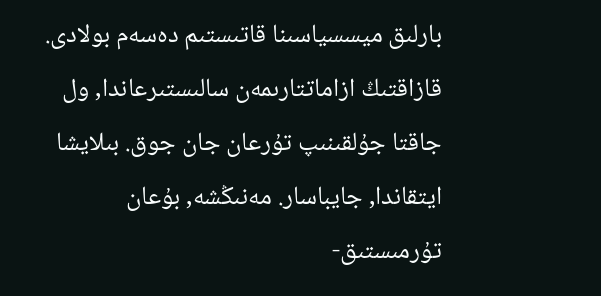بارلىق ميسسياسىنا قاتىستىم دەسەم بولادى. قازاقتىڭ ازاماتتارىمەن سالىستىرعاندا, ول جاقتا جۇلقىنىپ تۇرعان جان جوق. بىلايشا ايتقاندا, جايباسار. مەنىڭشە, بۇعان تۇرمىستىق-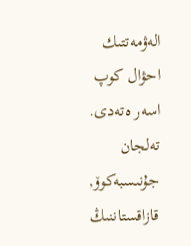الەۋمەتتىك احۋال كوپ اسەر ەتەدى.
تەلجان جۇنىسبەكوۆ,
قازاقستاننىڭ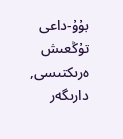بۇۇ-داعى
تۇڭعىش ەرىكتىسى, دارىگەر